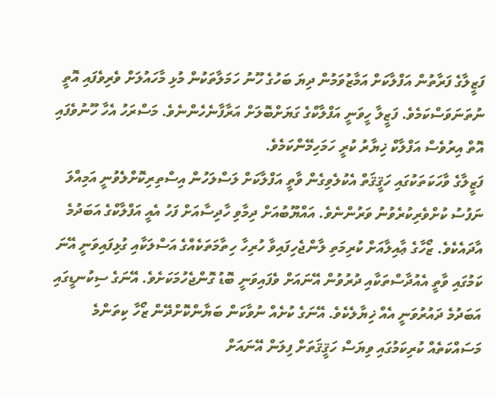ފަޒީލާގެ ފަރާތުން އަފްލާކަށް އަމާޒުވަމުން ދިޔަ ބަހުގެ ހޫނު ހަމަލާތަކުން މުޅި މާހައުލަށް ވެރިވެފައި އޮތީ ނުތަނަވަސްކަމެވެ. ފަޒީލާ ހީވަނީ އަފްލާކްގެ ގަޔަށްބޮލަށް އަރާފާނެހެންނެވެ. މަސްރަހު އެހާ ހޫނުވެފައި އޮތް އިރުވެސް އަފްލާކް ޚިޔާރު ކުރީ ހަމަހިމޭންކަމެވެ.
ފަޒީލާގެ ވާހަކަތަކުގައި ހަޤީޤަތް އެކުލެވިގެން ވާތީ އަފްލާކަށް ލަސްލަހުން އިސްތިރިކޮށްލެވުނީ އަމިއްލަ ނަފުސު ކުށްވެރިކުރެވުނު ވަރުންނެވެ. އައްޔޫބުއަށް ދިމާވި ހާދިސާއަށް ފަހު އެއީ އަފްލާކްގެ އަބަދުމެ އާދައެކެވެ. ޒޯހާގެ ޢާއިލާއަށް ކުރިމަތި ލާންޖެހިފައިވާ ހުރިހާ ހިތާމަތަކެއްގެ އަސްލަކާއި ގުޅިފައިވަނީ އޭނަ ކަމުގައި ވާތީ އެއުދާސްތަކާއި ދުރުވުން އޭނައަށް ވެފައިވަނީ ބޮޑު ގޮންޖެހުމަކަށެވެ. އޭނަގެ ސިކުނޑީގައި އަބަދުމެ ދައުރުވަނީ އެއް ޚިޔާލެކެވެ. އޭނަގެ ކުށެއް ނުވާކަން ބަޔާންކޮށްދޭން ޒޯހާ ކިތަންމެ މަސައްކަތެއް ކުރިކަމުގައި ވިޔަސް ހަޤީޤަތަށް ފިލަން އޭނައަށް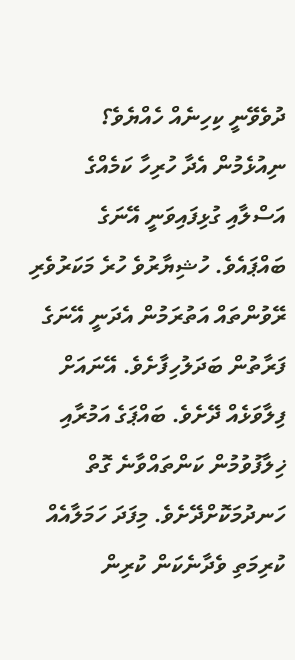ދުވެވޭނީ ކިހިނެއް ހެއްޔެވެ؟ ނިއުޅެމުން އެދާ ހުރިހާ ކަމެއްގެ އަސްލާއި ގުޅިފައިވަނީ އޭނަގެ ބައްޕައެވެ. ހުޝިޔާރުވެ ހުރެ މަކަރުވެރި ރޭވުންތައް އަތުރަމުން އެދަނީ އޭނަގެ ފަރާތުން ބަދަލުހިފާށެވެ. އޭނައަށް ފިލާވަޅެއް ދޭށެވެ. ބައްޕަގެ އަމުރާއި ޚިލާފުވުމުން ކަންތައްވާނެ ގޮތް ހަނދުމަކޮށްދޭށެވެ. މިފަދަ ހަމަލާއެއް ކުރިމަތި ވެދާނެކަން ކުރިން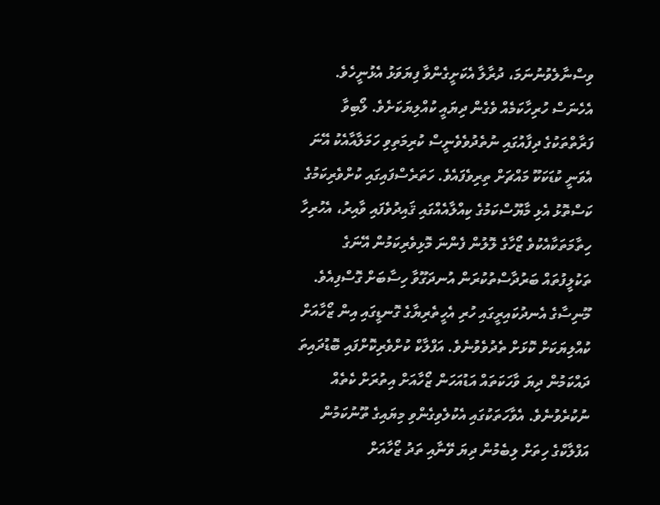ވިސްނާލެވުނުނަމަ، ދުރާލާ އެކަށީގެންވާ ފިޔަވަޅު އެޅުނީހެވެ. އެހެނަސް ހުރިހާކަމެއް ވެގެން ދިޔައީ ކުއްލިޔަކަށެވެ. ލޯބިވާ ފަރާތްތަކުގެ ދިފާއުގައި ނުތެދުވެވެނީސް ކުރިމަތިވި ހަމަލާއާއެކު އޭނަ އެވަނީ ކުޑަކަކޫ މައްޗަށް ތިރިވެފައެވެ. ހަތަރެސްފައިގައި ކުށްވެރިކަމުގެ ކަސްތޮޅު އެޅި މާޔޫސްކަމުގެ ކިއްލާއެއްގައި ޤައިދުވެފައި ވާއިރު، އެހުރިހާ ހިތާމަތަކާއެކުވެ ޒޯހާގެ ލޮލުން ފެންނަ މޮޅިވެރިކަމުން އޭނަގެ ތަކުލީފުތައް ބަރުދާސްތުކުރަން އުނދަގޫވާ ހިސާބަށް ގޮސްފިއެވެ.
މޫނިސާގެ އެނދުކައިރީގައި ހުރި އެހީތެރިޔާގެ ގޮނޑީގައި އިން ޒޯހާއަށް ކުއްލިޔަކަށް ކޮޅަށް ތެދުވެވުނެވެ. އަފްލާކް ކުށްވެރިކޮށްފައި ބޮޑުދައިތަ ދައްކަމުން ދިޔަ ވާހަކަތައް އަޑުއަހަން ޒޯހާއަށް އިތުރަށް ކެތެއް ނުކުރެވުނެވެ. އެވާހަތަކުގައި އެކުލެވިގެންވި މިޔައިގެ ތޫނުކަމުން އަފްލާކްގެ ހިތަށް ލިބެމުން ދިޔަ ވޭނާއި ތަދު ޒޯހާއަށް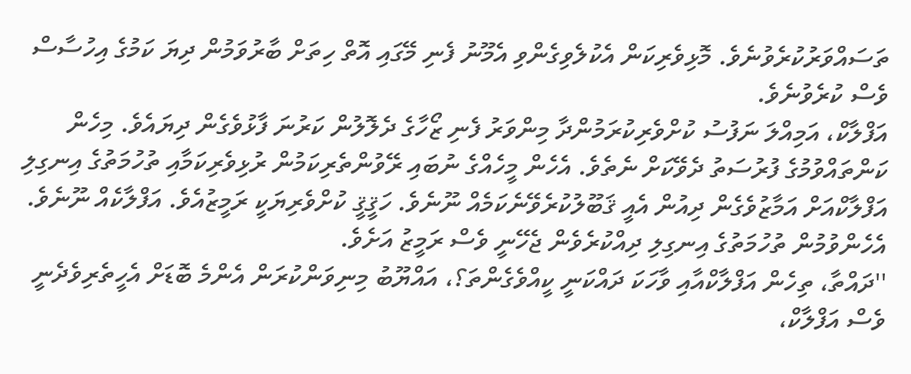ތަސައްވަރުކުރެވުނެވެ. މޮޅިވެރިކަން އެކުލެވިގެންވި އެމޫނު ފެނި މޭގައި އޮތް ހިތަށް ބާރުވަމުން ދިޔަ ކަމުގެ އިހުސާސް ވެސް ކުރެވުނެވެ.
އަފްލާކް، އަމިއްލަ ނަފުސު ކުށްވެރިކުރަމުންދާ މިންވަރު ފެނި ޒޯހާގެ ދެލޮލުން ކަރުނަ ފާޅުވެގެން ދިޔައެވެ. މިހެން ކަންތައްވުމުގެ ފުރުސަތު ދެވޭކަށް ނެތެވެ. އެހެން މީހެއްގެ ނުބައި ރޭވުންތެރިކަމުން ރުޅިވެރިކަމާއި ތުހުމަތުގެ އިނގިލި އަފްލާކްއަށް އަމާޒުވެގެން ދިއުން އެއީ ޤަބޫލުކުރެވޭނެކަމެއް ނޫނެވެ. ހަޤީޤީ ކުށްވެރިޔަކީ ރަމީޒުއެވެ. އަފްލާކެއް ނޫނެވެ. އެހެންވުމުން ތުހުމަތުގެ އިނގިލި ދިއްކުރެވެން ޖެހޭނީ ވެސް ރަމީޒު އަށެވެ.
''ދައްތާ، ތިހެން އަފްލާކްއާއި ވާހަކަ ދައްކަނީ ކީއްވެގެންތަ؟، އައްޔޫބު މިނިވަންކުރަން އެންމެ ބޮޑަށް އެހީތެރިވެދެނީ ވެސް އަފްލާކް،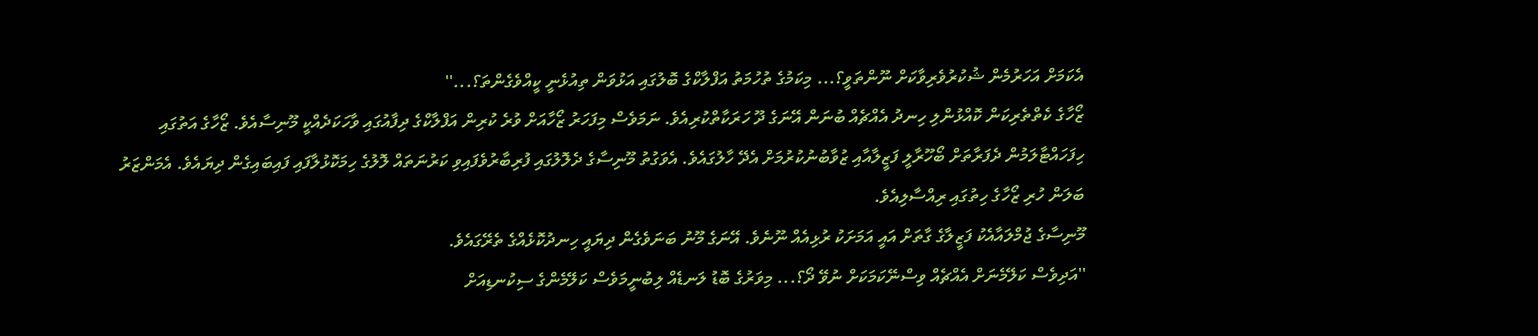އެކަމަށް އަހަރުމެން ޝުކުރުވެރިވާކަށް ނޫންތަވީ؟... މިކަމުގެ ތުހުމަތު އަފްލާކްގެ ބޮލުގައި އަޅުވަން ތިއުޅެނީ ކީއްވެގެންތަ؟...''
ޒޯހާގެ ކެތްތެރިކަން ކޮއްޅުންލި ހިނދު އެއްޗެއް ބުނަން އޭނަގެ ދޫ ހަރަކާތްކުރިއެވެ. ނަމަވެސް މިފަހަރު ޒޯހާއަށް ވުރެ ކުރިން އަފްލާކްގެ ދިފާއުގައި ވާހަކަދެއްކީ މޫނިސާއެވެ. ޒޯހާގެ އަތުގައި ހިފަހައްޓާލަމުން ދެފަރާތަށް ބޯހޫރާލީ ފަޒީލާއާއި ޒުވާބުނުކުރުމަށް އެދޭ ހާލުގައެވެ. އެވަގުތު މޫނިސާގެ ދެލޮލުގައި ފުރިބާރުވެފައިވި ކަރުނަތައް ލޮލުގެ ހިމަކޮޅުލާފައި ފައިބައިގެން ދިޔައެވެ. އެމަންޒަރު ބަލަން ހުރި ޒޯހާގެ ހިތުގައި ރިއްސާލިއެވެ.
މޫނިސާގެ ޖުމްލައާއެކު ފަޒީލާގެ ގާތަށް އައީ އަމަށަކު ރުޅިއެއް ނޫނެވެ. އޭނަގެ މޫނު ބަނަވެގެން ދިޔައީ ހިނދުކޮޅެއްގެ ތެރޭގައެވެ.
''އަދިވެސް ކަލޭމެނަށް އެއްޗެއް ވިސްނޭކަމަކަށް ނުވޭ ދޯ؟... މިވަރުގެ ބޮޑު ލަނޑެއް ލިބުނީމަވެސް ކަލޭމެންގެ ސިކުނޑިއަށް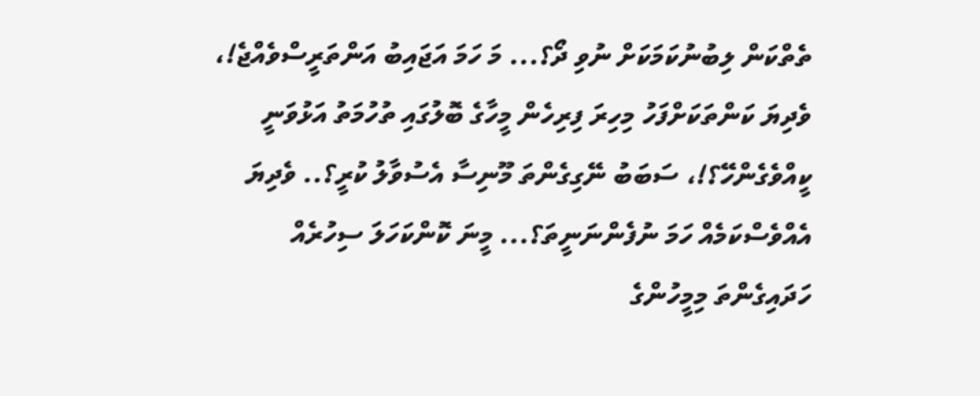ތެތްކަން ލިބުނުކަމަކަށް ނުވި ދޯ؟... މަ ހަމަ އަޖައިބު އަންތަރީސްވެއްޖެ!، ވެދިޔަ ކަންތަކަށްފަހު މިހިރަ ފިރިހެން މީހާގެ ބޮލުގައި ތުހުމަތު އަޅުވަނީ ކީއްވެގެންހޭ؟!، ސަބަބު ނޭގިގެންތަ މޫނިސާ އެސުވާލު ކުރީ؟.. ވެދިޔަ އެއްވެސްކަމެއް ހަމަ ނުފެންނަނީތަ؟... މީނަ ކޮންކަހަލަ ސިހުރެއް ހަދައިގެންތަ މިމީހުންގެ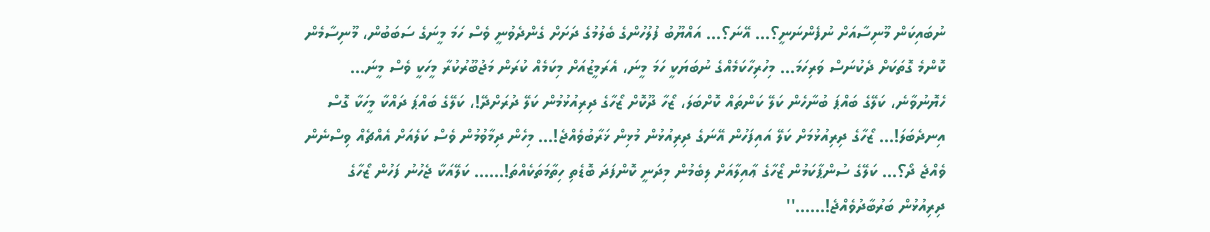ނުބައިކަން މޫނިސާއަށް ނުފެންނަނީ؟... އޭނަ؟... އައްޔޫބު ފުލުހުންގެ ބެލުމުގެ ދަށަށް ގެންދެވުނީ ވެސް ހަމަ މީނަގެ ސަބަބުން، މޫނިސާމެން ކޮންމެ ގޮތަކަށް ދެކުނަސް ވަރިހަމަ... މިހުރިހާކަމެއްގެ ނުބަޔަކީ ހަމަ މީނަ، އެރަމީޒުއަށް މިކަމެއް ކުރަން މަޖުބޫރުކުރާ މީހަކީ ވެސް މީނަ... ހެޔޮނުވާނެ، ކަލޭގެ ބައްޕަ ބުނާހެން ކަލޭ ކަންތައް ކޮށްބަލަ، ޒޯހާ ދޫކޮށް ޒޯހާގެ ދިރިއުޅުމުން ކަލޭ ދުރަށްދޭ!، ކަލޭގެ ބައްޕަ ދައްކާ މީހަކާ ގޮސް އިނދެބަލަ!... ޒޯހާގެ ދިރިއުޅުމަށް ކަލޭ އައިފަހުން އޭނަގެ ދިރިއުޅުން މުޅިން ޚަރާބުވެއްޖެ!... މިހެން ދިމާވުމުން ވެސް ކަލެއަށް އެއްޗެއް ވިސްނެން ވެއްޖެ ދޯ؟... ކަލޭގެ ސުންޕާކަމުން ޒޯހާގެ ޢާއިލާއަށް ލިބެމުން މިދަނީ ކޮންފަދަ ބޮޑެތި ހިތާމަތަކެއްތަ!...... ކަލޭއަކާ ޖެހުނު ފަހުން ޒޯހާގެ ދިރިއުޅުން ބަރުބާދުވެއްޖެ!......''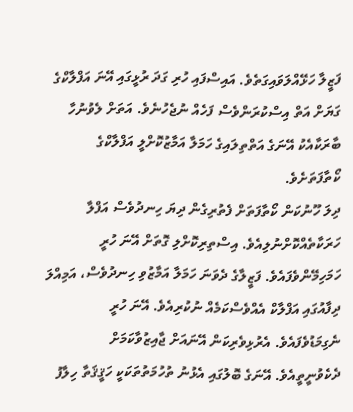ފަޒީލާ ހަޅޭއްލަވައިގަތެވެ. އައިސްފައި ހުރި ގަދަ ރުޅީގައި އޭނަ އަފްލާކްގެ ގަޔަށް އަތް އިސްކުރަންވެސް ފަހެއް ނުޖެހުނެވެ. އަތަށް ލެވުނުހާ ބާރަކާއެކު އޭނަގެ އަތްތިލައިގެ ހަމަލާ އަމާޒުކޮށްލީ އަފްލާކްގެ ކޯތާފަތަށެވެ.
ދިލަ ހޫނުކަން ކޯތާފަތަށް ފެތުރިގެން ދިޔަ ހިނދުވެސް އަފްލާ ހަރަކާތެއްކޮށްނުލިއެވެ. އިސްތިރިކޮށްލި ގޮތަށް އޭނަ ހުރީ ހަމަހިމޭންވެފައެވެ. ފަޒީލާގެ ދެވަނަ ހަމަލާ އަމާޒުވި ހިނދުވެސް، އަމިއްލަ ދިފާއުގައި އަފްލާކް އެއްވެސްކަމެއް ނުކުރިއެވެ. އޭނަ ހުރީ ނެގިމަޑުވެފައެވެ. އެރުޅިވެރިކަން އޭނައަށް ޖާއިޒުވާކަމަށް ދެކެވުނީތީއެވެ. އޭނަގެ ބޮލުގައި އެޅުނު ތުހުމަތުތަކަކީ ހަޤީޤަތާ ހިލާފު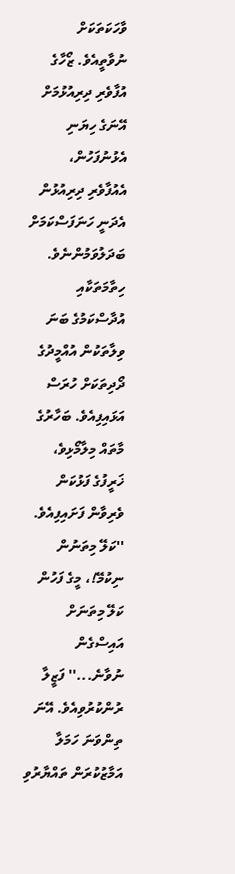ވާހަކަތަކަށް ނުވާތީއެވެ. ޒޯހާގެ އުފާވެރި ދިރިއުޅުމަށް އޭނަގެ ހިޔަނި އެޅުނުފަހުން، އެއުފާވެރި ދިރިއުޅުން އެދަނީ ހަނަފަސްކަމަށް ބަދަލުވަމުންނެވެ. ހިތާމަތަކާއި އުދާސްކަމުގެ ބަނަ ވިލާތަކުން އުއްމީދުގެ ދޯދިތަކަށް ހުރަސް އަޅައިފިއެވެ. ބަހާރުގެ މާތައް މިލާމޯޅިވެ، ޚަރީފުގެ ފަޅުކަން ވެރިވާން ފަށައިފިއެވެ.
''ކަލޭ މިތަނުން ނިކުމޭ!، މީގެ ފަހުން ކަލޭ މިތަނަށް އައިސްގެން ނުވާނެ...'' ފަޒީލާ ރުންކުރުވިއެވެ. އޭނަ ތިންވަނަ ހަމަލާ އަމާޒުކުރަން ތައްޔާރުވި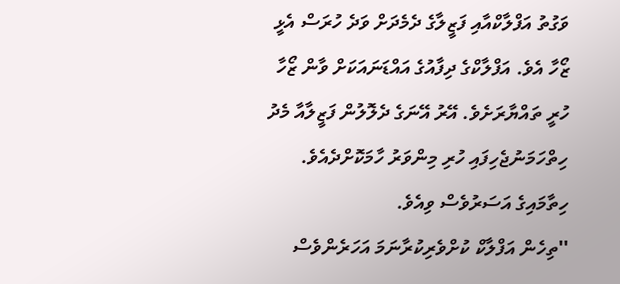ވަގުތު އަފްލާކްއާއި ފަޒީލާގެ ދެމެދަށް ވަދެ ހުރަސް އެޅީ ޒޯހާ އެވެ. އަފްލާކްގެ ދިފާއުގެ އައްޑަނައަކަށް ވާން ޒޯހާ ހުރީ ތައްޔާރަށެވެ. އޭރު އޭނަގެ ދެލޮލުން ފަޒީލާއާ މެދު ހިތްހަމަނުޖެހިފައި ހުރި މިންވަރު ހާމަކޮށްދެއެވެ. ހިތާމައިގެ އަސަރުވެސް ވިއެވެ.
''ތިހެން އަފްލާކް ކުށްވެރިކުރާނަމަ އަހަރެންވެސް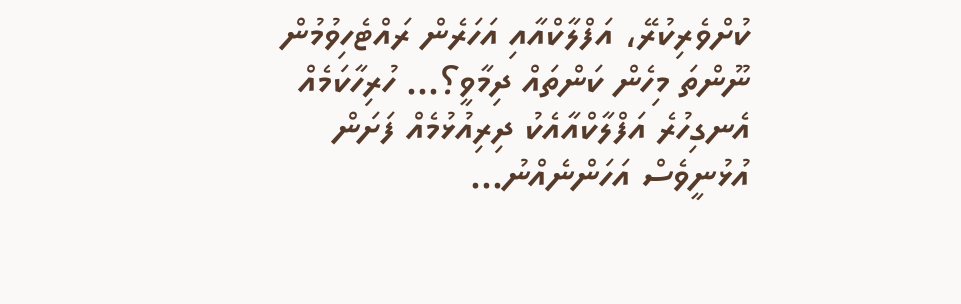ކުށްވެރިކުރޭ، އަފްލާކްއާއި އަހަރެން ރައްޓެހިވުމުން ނޫންތަ މިހެން ކަންތައް ދިމާވީ؟... ހުރިހާކަމެއް އެނގިހުރެ އަފްލާކްއާއެކު ދިރިއުޅުމެއް ފަށަން އުޅުނީވެސް އަހަންނެއްނު...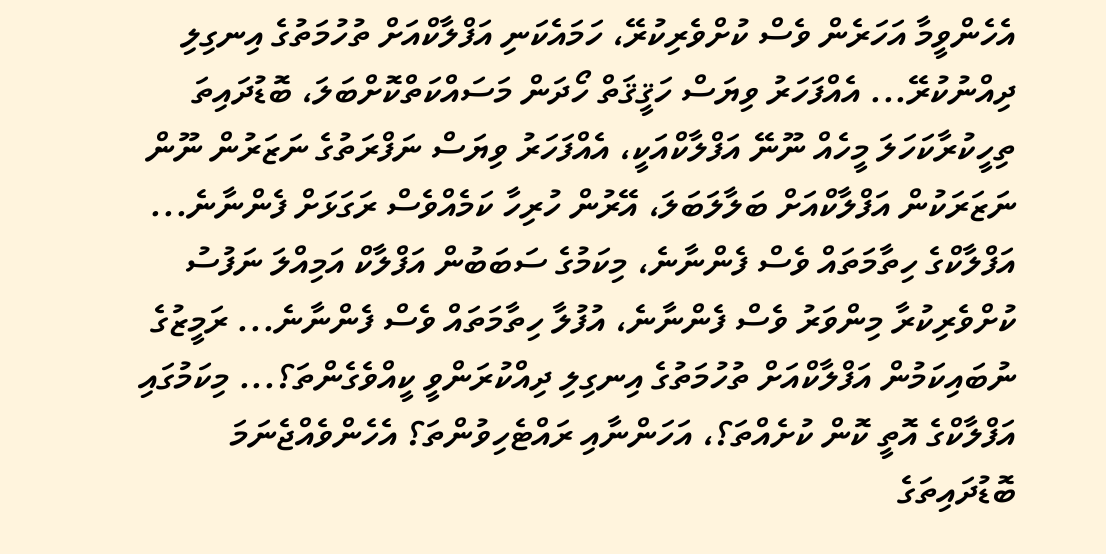އެހެންވީމާ އަހަރެން ވެސް ކުށްވެރިކުރޭ، ހަމައެކަނި އަފްލާކްއަށް ތުހުމަތުގެ އިނގިލި ދިއްނުކުރޭ... އެއްފަހަރު ވިޔަސް ހަޤީޤަތް ހޯދަން މަސައްކަތްކޮށްބަލަ، ބޮޑުދައިތަ ތިހީކުރާކަހަލަ މީހެއް ނޫނޭ އަފްލާކްއަކީ، އެއްފަހަރު ވިޔަސް ނަފްރަތުގެ ނަޒަރުން ނޫން ނަޒަރަކުން އަފްލާކްއަށް ބަލާލަބަލަ، އޭރުން ހުރިހާ ކަމެއްވެސް ރަގަޅަށް ފެންނާނެ... އަފްލާކްގެ ހިތާމަތައް ވެސް ފެންނާނެ، މިކަމުގެ ސަބަބުން އަފްލާކް އަމިއްލަ ނަފުސު ކުށްވެރިކުރާ މިންވަރު ވެސް ފެންނާނެ، އުފުލާ ހިތާމަތައް ވެސް ފެންނާނެ... ރަމީޒުގެ ނުބައިކަމުން އަފްލާކްއަށް ތުހުމަތުގެ އިނގިލި ދިއްކުރަންވީ ކީއްވެގެންތަ؟... މިކަމުގައި އަފްލާކްގެ އޮތީ ކޮން ކުށެއްތަ؟، އަހަންނާއި ރައްޓެހިވުންތަ؟ އެހެންވެއްޖެނަމަ ބޮޑުދައިތަގެ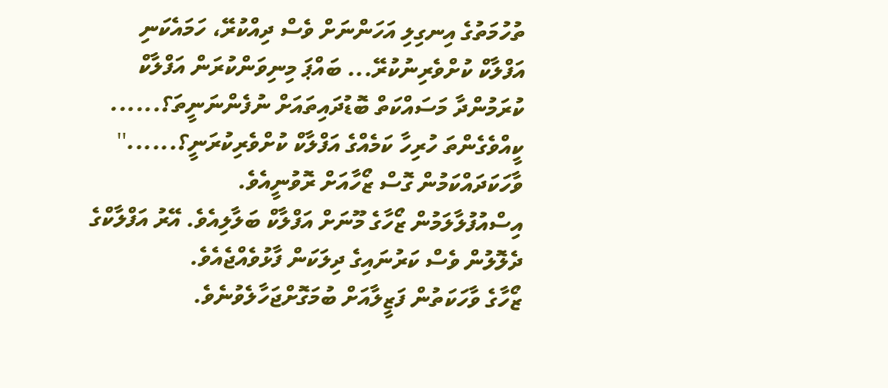ތުހުމަތުގެ އިނގިލި އަހަންނަށް ވެސް ދިއްކުރޭ، ހަމައެކަނި އަފްލާކް ކުށްވެރިނުކުރޭ... ބައްޕަ މިނިވަންކުރަން އަފްލާކް ކުރަމުންދާ މަސައްކަތް ބޮޑުދައިތައަށް ނުފެންނަނީތަ؟...... ކީއްވެގެންތަ ހުރިހާ ކަމެއްގެ އަފްލާކް ކުށްވެރިކުރަނީ؟......''
ވާހަކަދައްކަމުން ގޮސް ޒޯހާއަށް ރޮވުނީއެވެ.
އިސްއުފުލާލަމުން ޒޯހާގެ މޫނަށް އަފްލާކް ބަލާލިއެވެ. އޭރު އަފްލާކްގެ ދެލޮލުން ވެސް ކަރުނައިގެ ދިލަކަން ފާޅުވެއްޖެއެވެ.
ޒޯހާގެ ވާހަކަތުން ފަޒީލާއަށް ބުމަގޮށްޖަހާލެވުނެވެ.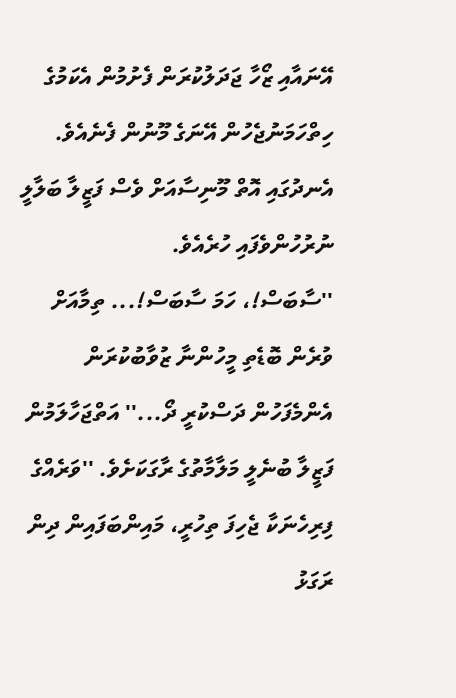އޭނައާއި ޒޯހާ ޖަދަލުކުރަން ފެށުމުން އެކަމުގެ ހިތްހަމަނުޖެހުން އޭނަގެ މޫނުން ފެނެއެވެ. އެނދުގައި އޮތް މޫނިސާއަށް ވެސް ފަޒީލާ ބަލާލީ ނުރުހުންވެފައި ހުރެއެވެ.
''ސާބަސް!، ހަމަ ސާބަސް!... ތިމާއަށް ވުރެން ބޮޑެތި މީހުންނާ ޒުވާބުކުރަން އެންމެފަހުން ދަސްކުރީ ދޯ...'' އަތްޖަހާލަމުން ފަޒީލާ ބުނެލީ މަލާމާތުގެ ރާގަކަށެވެ. ''ވަރެއްގެ ފިރިހެނަކާ ޖެހިފަ ތިހުރީ، މައިންބަފައިން ދިން ރަގަޅު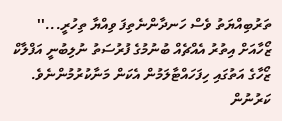ތަރުބިއްޔަތު ވެސް ހަނދާންނެތިފަ ވިއްޔާ ތިހުރީ...''
ޒޯހާއަށް އިތުރު އެއްޗެއް ބުނުމުގެ ފުރުސަތު ނުލިބުނީ އަފްލާކް ޒޯހާގެ އަތުގައި ހިފަހައްޓާލަމުން އެކަން މަނާކުރުމުންނެވެ. ކަރުނުން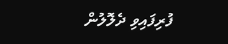ފުރިފައިވި ދެލޮލުން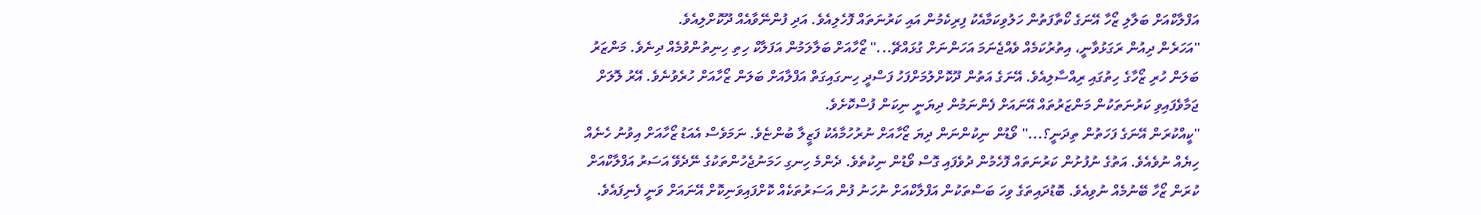އަފްލާކްއަށް ބަލާލި ޒޯހާ އޭނަގެ ކޯތާފަތުން ހަލުވިކަމާއެކު ފިރިކެމުން އައި ކަރުނަތައް ފޮހެލިއެވެ. އަދި ފުންނޭވާއެއް ދޫކޮށްލިއެވެ.
''އަހަރެން ދިއުން ރަގަޅުވާނީ، އިތުރުކަމެއް ވެއްޖެނަމަ އަހަންނަށް ގުޅައްޗޭ...'' ޒޯހާއަށް ބަލާލަމުން އަފަލާކް ހިތި ހިނިތުންވުމެއް ދިނެވެ. މަންޒަރު ބަލަން ހުރި ޒޯހާގެ ހިތުގައި ރިއްސާލިއެވެ. އޭނަގެ އަތުން ދޫކޮށްލުމަށްފަހު ފަސްދީ ހިނގައިގަތް އަފްލާއަށް ބަލަން ޒޯހާއަށް ހުރެވުނެވެ. އޭރު ލޮލަށް ޖަމާވެފައިވި ކަރުނަތަކުން މަންޒަރުތައް އޭނައަށް ފެންނަމުން ދިޔަނީ ނިކަން ފުސްކޮށެވެ.
''ކީއްކުރަން އޭނަގެ ފަހަތުން ތިދަނީ؟...'' ވޯޑުން ނިކުންނަން ދިޔަ ޒޯހާއަށް ނުރުހުމާއެކު ފަޒީލާ ބުންޏެވެ. ނަމަވެސް އެއަޑު ޒޯހާއަށް އިވުނު ހެނެއް ހިޔެއް ނުވެއެވެ. އަތުގެ ނުފުށުން ކަރުނަތައް ފޮހެމުން ދުވެފައި ގޮސް ވޯޑުން ނިކުތެވެ. ދެންމެ ހިނގި ހަމަނުޖެހުންތަކުގެ ނޭދެވޭ އަސަރު އަފްލާކްއަށް ކުރަން ޒޯހާ ބޭނުމެއް ނުވިއެވެ. ބޮޑުދައިތަގެ ވިހަ ބަސްތަކުން އަފްލާކްއަށް ނުހަނު ފުން އަސަރުތަކެއް ކޮށްފައިވަނިކޮށް އޭނައަށް ވަނީ ފެނިފައެވެ.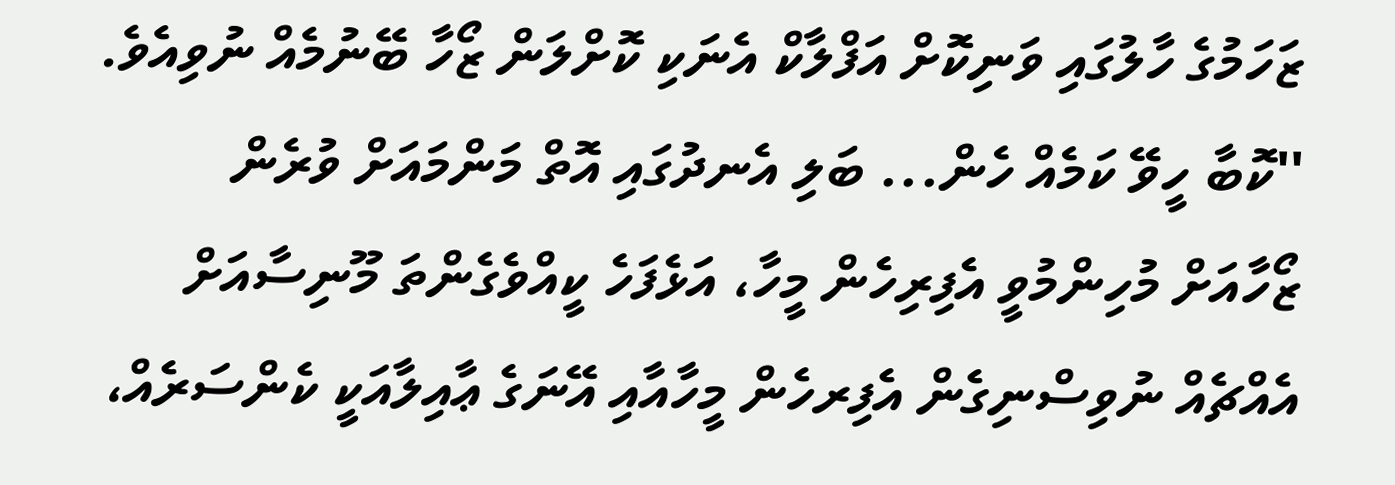ޒަހަމުގެ ހާލުގައި ވަނިކޮށް އަފްލާކް އެނަކި ކޮށްލަން ޒޯހާ ބޭނުމެއް ނުވިއެވެ.
''ކޮބާ ހީވޭ ކަމެއް ހެން... ބަލި އެނދުގައި އޮތް މަންމައަށް ވުރެން ޒޯހާއަށް މުހިންމުވީ އެފިރިހެން މީހާ، އަޅެފަހެ ކީއްވެގެންތަ މޫނިސާއަށް އެއްޗެއް ނުވިސްނިގެން އެފިރހެން މީހާއާއި އޭނަގެ ޢާއިލާއަކީ ކެންސަރެއް،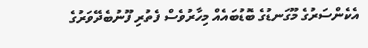އެކެންސަރުގެ މޫގަނޑުގެ ބޮޑުބައެއް މިހާރުވެސް ފެތުރި ފޫނުބެދޭވަރުގެ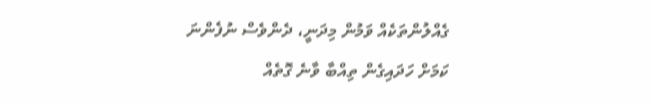ގެއްލުންތަކެއް ވަމުން މިދަނީ، ދެންވެސް ނުފެންނަ ކަމަށް ހަދައިގެން ތިއްބާ ވާނެ ގޮތެއް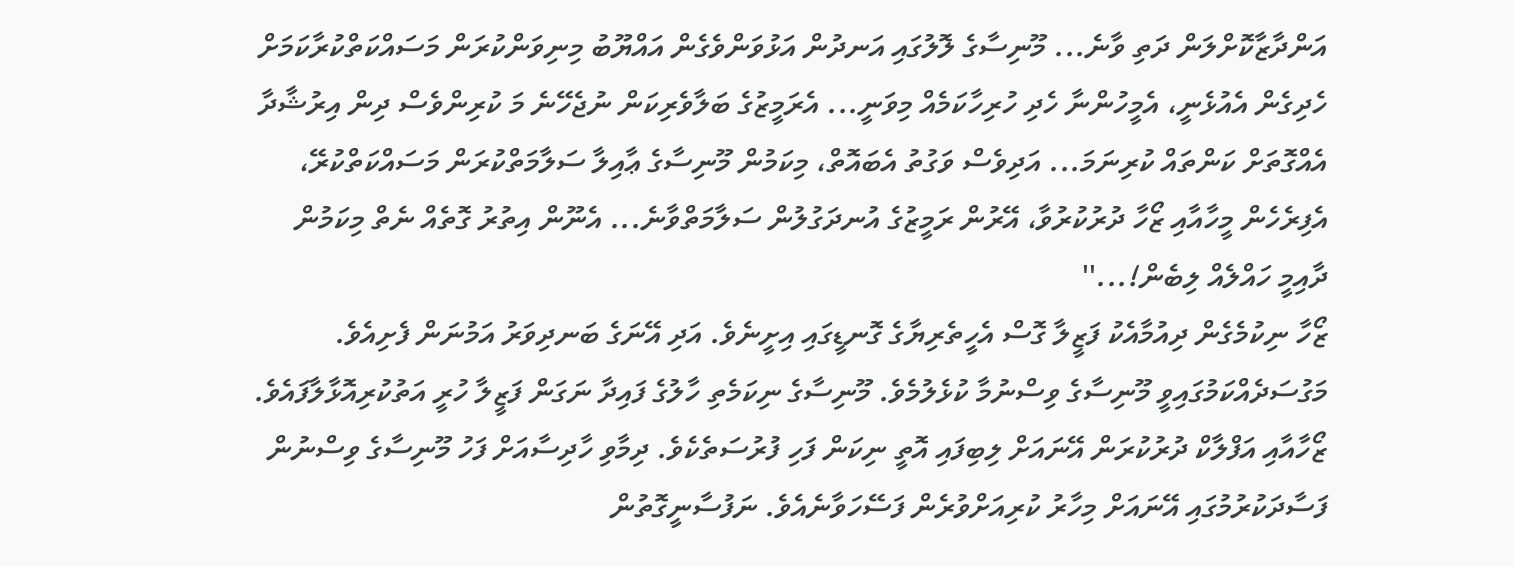އަންދާޒާކޮށްލަން ދަތި ވާނެ... މޫނިސާގެ ލޮލުގައި އަނދުން އަޅުވަންވެގެން އައްޔޫބު މިނިވަންކުރަން މަސައްކަތްކުރާކަމަށް ހެދިގެން އެއުޅެނީ، އެމީހުންނާ ހެދި ހުރިހާކަމެއް މިވަނީ... އެރަމީޒުގެ ބަލާވެރިކަން ނުޖެހޭނެ މަ ކުރިންވެސް ދިން އިރުޝާދާ އެއްގޮތަށް ކަންތައް ކުރިނަމަ... އަދިވެސް ވަގުތު އެބައޮތް، މިކަމުން މޫނިސާގެ ޢާއިލާ ސަލާމަތްކުރަން މަސައްކަތްކުރޭ، އެފިރެހެން މީހާއާއި ޒޯހާ ދުރުކުރުވާ، އޭރުން ރަމީޒުގެ އުނދަގުލުން ސަލާމަތްވާނެ... އެނޫން އިތުރު ގޮތެއް ނެތް މިކަމުން ދާއިމީ ހައްލެއް ލިބެން!...''
ޒޯހާ ނިކުމެގެން ދިއުމާއެކު ފަޒީލާ ގޮސް އެހީތެރިޔާގެ ގޮނޑީގައި އިށީނެވެ. އަދި އޭނަގެ ބަނދިވަރު އަމުނަން ފެށިއެވެ. މަގުސަދެއްކަމުގައިވީ މޫނިސާގެ ވިސްނުމާ ކުޅެލުމެވެ. މޫނިސާގެ ނިކަމެތި ހާލުގެ ފައިދާ ނަގަން ފަޒީލާ ހުރީ އަތުކުރިއޮޅާލާފައެވެ. ޒޯހާއާއި އަފްލާކް ދުރުކުރަން އޭނައަށް ލިބިފައި އޮތީ ނިކަން ފަހި ފުރުސަތެކެވެ. ދިމާވި ހާދިސާއަށް ފަހު މޫނިސާގެ ވިސްނުން ފަސާދަކުރުމުގައި އޭނައަށް މިހާރު ކުރިއަށްވުރެން ފަސޭހަވާނެއެވެ. ނަފުސާނީގޮތުން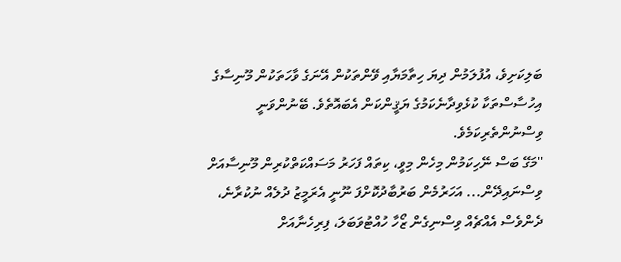ބަލިކަށިވެ، އުފުލަމުން ދިޔަ ހިތާމަޔާއި ވޭންތަކުން އޭނަގެ ވާހަތަކުން މޫނިސާގެ އިހުސާސްތަކާ ކުޅެވިދާނެކަމުގެ ޔަޤީންކަން އެބައޮތެވެ. ބޭނުންވަނީ ވިސްނުންތެރިކަމެވެ.
''މަގޭ ބަސް ނޭހިކަމުން މިހެން މިވީ، ކިތައް ފަހަރު މަސައްކަތްކުރިން މޫނިސާއަށް ވިސްނައިދޭން... އަހަރުމެން ބަރުބާދުކޮށްފަ ނޫނީ އެރަމީޒު ދުލެއް ނުކުރާނެ، ދެންވެސް އެއްޗެއް ވިސްނިގެން ޒޯހާ ހުއްޓުވަބަލަ، ފިރިހެނާއަށް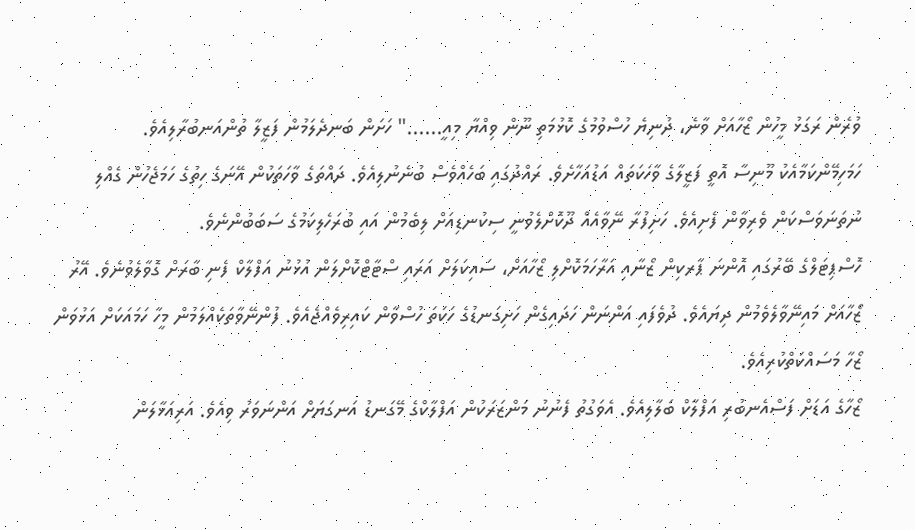ވުރެން ރަގަޅު މީހުން ޒޯހާއަށް ވާނެ، ދުނިޔެ ހުސްވުމުގެ ކޮޅުމަތި ނޫން ވިއްޔާ މިއީ......'' ހަށަން ބަނދެލަމުން ފަޒީލާ ތުންއަނބުރާލިއެވެ.
ހަމަހިމޭންކަމާއެކު މޫނިސާ އޮތީ ފަޒީލާގެ ވާހަކަތައް އަޑުއަހާށެވެ. ރައްދުގައި ބަހެއްވެސް ބުނެނުލިއެވެ. ދައްތަގެ ވާހަތަކުން އޭނަގެ ހިތުގެ ހަމަޖެހުން ގެއްލި ނުތަނަވަސްކަން ވެރިވާން ފެށިއެވެ. ހަށިފުރާ ނޭވާއެއް ދޫކޮށްލެވުނީ ސިކުނޑިއަށް ލިބެމުން އައި ބުރަހެލިކަމުގެ ސަބަބުންނެވެ.
ހޮސްޕިޓަލްގެ ބޭރުގައި އޮންނަ ޕާރކިން ޒޯނާއި އަރާހަމަކޮށްލި ޒޯހާއަށް، ސައިކަލަށް އަރައި ސްޓާޓްކޮށްލަން އުޅުނު އަފްލާކް ފެނި ބާރަށް ގޮވާލެވުނެވެ. އޭރު ޒޯހާއަށް މައިނޭވާލެވެމުން ދިޔައެވެ. ދުވެފައި އަންނަން ހަދައިގެން ހަށިގަނޑުގެ ހަކަތަ ހުސްވާން ކައިރިވެއްޖެއެވެ. ފުންނޭވާތަކެއްލަމުން މީހާ ހަމައަކަށް އަޅުވަން ޒޯހާ މަސައްކަތްކުރިއެވެ.
ޒޯހާގެ އަޑަށް ފަސްއެނބުރި އަފްލާކް ބަލާލިއެވެ. އެވަގުތު ފެނުނު މަންޒަރަކުން އަފްލާކްގެ މޭގަނޑު އަނގަޔަށް އަންނަވަރު ވިއެވެ. އަރިއަޅާލަން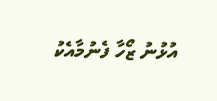އުޅުނު ޒޯހާ ފެނުމާއެކު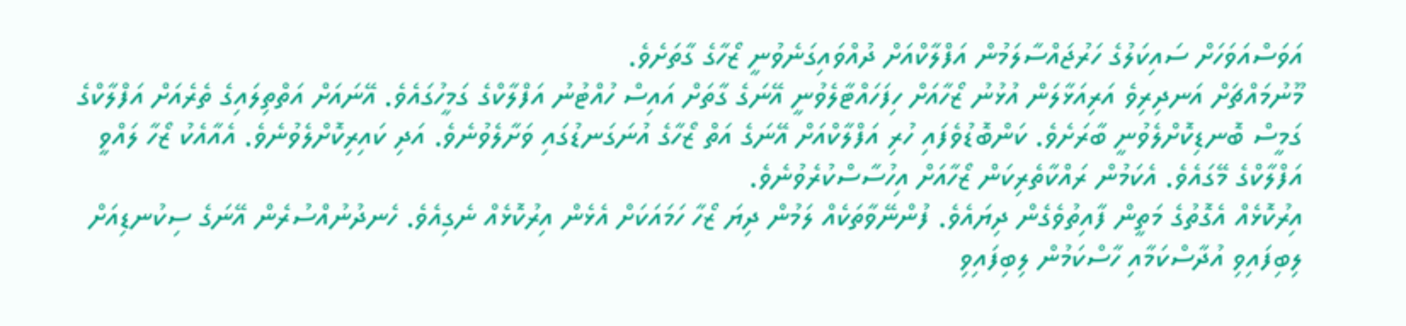އަވަސްއަވަހަށް ސައިކަލުގެ ހަރުޖައްސާލަމުން އަފްލާކްއަށް ދުއްވައިގަނެވުނީ ޒޯހާގެ ގާތަށެވެ.
މޫނުމައްޗަށް އަނދިރިވެ އަރިއަޅާލަން އުޅުނު ޒޯހާއަށް ހިފަހައްޓާލެވުނީ އޭނަގެ ގާތަށް އައިސް ހުއްޓުނު އަފްލާކްގެ ގަމީހުގައެވެ. އޭނައަށް އަތްތިލައިގެ ތެރެއަށް އަފްލާކްގެ ގަމީސް ބޮނޑިކޮށްލެވުނީ ބާރަށެވެ. ކަންބޮޑުވެފައި ހުރި އަފްލާކްއަށް އޭނަގެ އަތް ޒޯހާގެ އުނަގަނޑުގައި ވަށާލެވުނެވެ. އަދި ކައިރިކޮށްލެވުނެވެ. އެއާއެކު ޒޯހާ ލައްވީ އަފްލާކްގެ މޭގައެވެ. އެކަމުން ރައްކާތެރިކަން ޒޯހާއަށް އިހުސާސްކުރެވުނެވެ.
އިރުކޮޅެއް އެގޮތުގެ މަތީން ފާއިތުވެގެން ދިޔައެވެ. ފުންނޭވާތަކެއް ލަމުން ދިޔަ ޒޯހާ ހަމައަކަށް އެޅެން އިރުކޮޅެއް ނެގިއެވެ. ހެނދުނުއްސުރެން އޭނަގެ ސިކުނޑިއަށް ލިބިފައިވި އުދާސްކަމާއި ހާސްކަމުން ލިބިފައިވި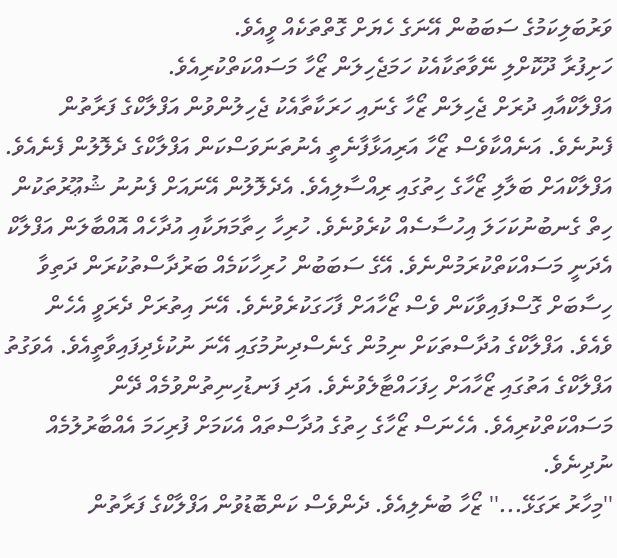ވަރުބަލިކަމުގެ ސަބަބުން އޭނަގެ ހެޔަށް ގޮތްތަކެއް ވީއެވެ.
ހަށިފުރާ ދޫކޮށްލި ނޭވާތަކާއެކު ހަމަޖެހިލަން ޒޯހާ މަސައްކަތްކުރިއެވެ.
އަފްލާކްއާއި ދުރަށް ޖެހިލަން ޒޯހާ ގެނައި ހަރަކާތާއެކު ޖެހިލުންވުން އަފްލާކްގެ ފަރާތުން ފެނުނެވެ. އަނެއްކާވެސް ޒޯހާ އަރިއަޅާފާނެތީ އެނުތަނަވަސްކަން އަފްލާކްގެ ދެލޮލުން ފެނެއެވެ. އަފްލާކްއަށް ބަލާލި ޒޯހާގެ ހިތުގައި ރިއްސާލިއެވެ. އެދެލޮލުން އޭނައަށް ފެނުނު ޝުޢޫރުތަކުން ހިތް ގެނބުނުކަހަލަ އިހުސާސެއް ކުރެވުނެވެ. ހުރިހާ ހިތާމަޔަކާއި އުދާހެއް އޮއްބާލަން އަފްލާކް އެދަނީ މަސައްކަތްކުރަމުންނެވެ. އޭގެ ސަބަބުން ހުރިހާކަމެއް ބަރުދާސްތުކުރަން ދަތިވާ ހިސާބަށް ގޮސްފައިވާކަން ވެސް ޒޯހާއަށް ފާހަގަކުރެވުނެވެ. އޭނަ އިތުރަށް ދެރަވީ އެހެން ވެއެވެ. އަފްލާކްގެ އުދާސްތަކަށް ނިމުން ގެނެސްދިނުމުގައި އޭނަ ނުކުޅެދިފައިވާތީއެވެ. އެވަގުތު އަފްލާކްގެ އަތުގައި ޒޯހާއަށް ހިފަހައްޓާލެވުނެވެ. އަދި ފަނޑުހިނިތުންވުމެއް ދޭން މަސައްކަތްކުރިއެވެ. އެހެނަސް ޒޯހާގެ ހިތުގެ އުދާސްތައް އެކަމަށް ފުރިހަމަ އެއްބާރުލުމެއް ނުދިނެވެ.
''މިހާރު ރަގަޅޭ...'' ޒޯހާ ބުނެލިއެވެ. ދެންވެސް ކަންބޮޑުވުން އަފްލާކްގެ ފަރާތުން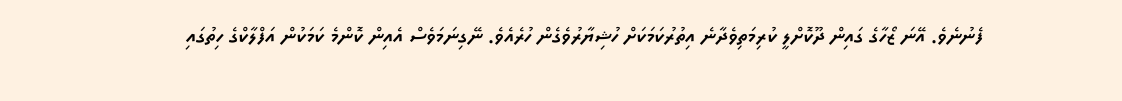ފެނުނެވެ. އޭނަ ޒޯހާގެ ގައިން ދޫކޮށްލީ ކުރިމަތިވެދާނެ އިތުރުކަމަކަށް ހުޝިޔާރުވެގެން ހުރެއެވެ. ނޭގިނަމަވެސް އެއިން ކޮންމެ ކަމަކުން އަފްލާކްގެ ހިތުގައި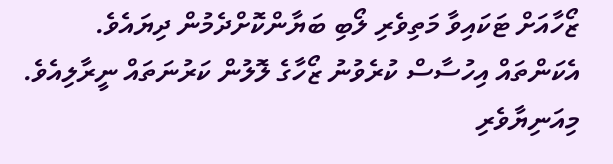ޒޯހާއަށް ޓަކައިވާ މަތިވެރި ލޯބި ބަޔާންކޮށްދެމުން ދިޔައެވެ. އެކަންތައް އިހުސާސް ކުރެވުނު ޒޯހާގެ ލޮލުން ކަރުނަތައް ނީރާލިއެވެ. މިއަނިޔާވެރި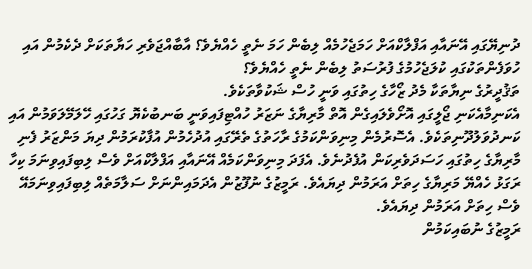ދުނިޔޭގައި އޭނައާއި އަފްލާކްއަށް ހަމަޖެހުމެއް ލިބެން ހަމަ ނެތީ ހެއްޔެވެ؟ އާބާއްޖަވެރި ހަޔާތަކަށް ދެކެމުން އައި ހުވަފެންތަކުގައި ކުލަޖެހުމުގެ ފުރުސަތު ލިބެން ނެތީ ހެއްޔެވެ؟
ތަޤުދީރުގެ ނިޔާތަކާ މެދު ޒޯހާގެ ހިތުގައި ވަނީ ހުސް ޝަކުވާތަކެވެ.
އެކަނިމާއެކަނި ޖޯލީގައި އޮށޯވެލައިގެން އޮތް މާރިޔާގެ ނަޒަރު ހުއްޓިފައިވަނީ ބަނބުކެޔޮ ގަހުގައި ހޭލަމޭލަވަމުން އައި ކަނދުވަލުދޫނިތަކެވެ. އެސޮރުމެން މިނިވަންކަމުގެ ރާހަތުގެ ތެރޭގައި އުދުހެމުން އުފާކުރަމުން ދިޔަ މަންޒަރު ފެނި މާރިޔާގެ ހިތުގައި ހަސަދަވެރިކަން އުފެދުނެވެ. އެފަދަ މިނިވަންކަމެއް އޭނައާއި އަފްލާކްއަށް ވެސް ލިބިފައިވިނަމަ ކިހާ ރަގަޅު ހެއްޔޭ މަރިޔާގެ ހިތަށް އަރަމުން ދިޔައެވެ. ރަމީޒުގެ ނުފޫޒުން އެދަމައިންނަށް ސަލާމަތެއް ލިބިފައިވިނަމައޭ ވެސް ހިތަށް އަރަމުން ދިޔައެވެ.
ރަމީޒުގެ ނުބައިކަމުން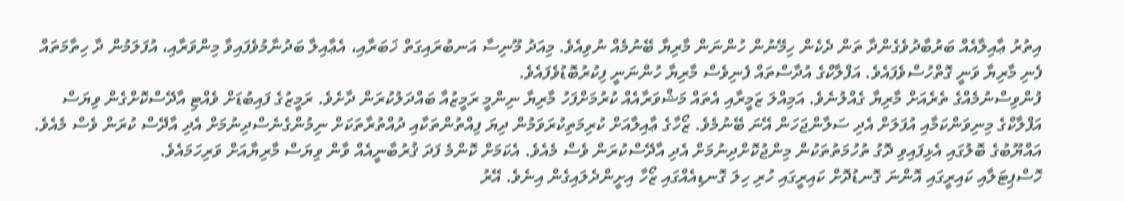އިތުރު ޢާއިލާއެއް ބަރުބާދުވެގެންދާ ތަން ދެކެން ހިމޭނުން ހުންނަން މާރިޔާ ބޭނުމެއް ނުވިއެވެ. މިއަދު މޫނިސާ އަނބުރައިގަތް ޚަބަރާއި، އެޢާއިލާ ބަދުނާމުވެފައިވާ މިންވަރާއި، އުފަލަމުން ދާ ހިތާމަތައް ފެނި މާރިޔާ ވަނީ ގޮތްހުސްވެފައެވެ. އަފްލާކްގެ އުދާސްތައް ފެނިވެސް މާރިޔާ ހުންނަނީ ފިކުރުބޮޑުވެފައެވެ.
ފުންވިސްނުމެއްގެ ތެރެއަށް މާރިޔާ ގެއްލުނެވެ. އަމިއްލަ ޒަމީރާއި އެތައް މަޝްވަރާއެއް ކުރުމަށްފަހު މާރިޔާ ނިންމީ ރަމީޒުއާ ބައްދަލުކުރަން ދާށެވެ. ރަމީޒުގެ ފައިބުޑަށް ވެއްޓި އާދޭސްކޮށްގެން ވިޔަސް އަފްލާކްގެ މިނިވަންކަމާއި އުފަލަށް އެދި ސަލާންޖަހަން އޭނަ ބޭނުމެވެ. ޒޯހާގެ ޢާއިލާއަށް ކުރިމަތިކުރަވަމުން ދިޔަ ފިއްތުންތަކާއި ދުއްތުރާތަކަށް ނިމުންގެނެސްދިނުމަށް އެދި އާދޭސް ކުރަން ވެސް މެއެވެ. އައްޔޫބުގެ ބޮލުގައި އެޅިފައިވި ދޮގު ތުހުމަތުތަކުން މިންޖުކޮށްދިނުމަށް އެދި އާދޭސްކުރަން ވެސް މެއެވެ. އެކަމަށް ކޮންމެ ފަދަ ޤުރުބާނީއެއް ވާން ވިޔަސް މާރިޔާއަށް ވަރިހަމައެވެ.
ހޮސްޕިޓަލާއި ކައިރީގައި އޮންނަ ގޮނޑުދޮށް ކައިރީގައި ހުރި ހިލަ ގޮނޑިއެއްގައި ޒޯހާ އިށީންދެލައިގެން އިނެވެ. އޭރު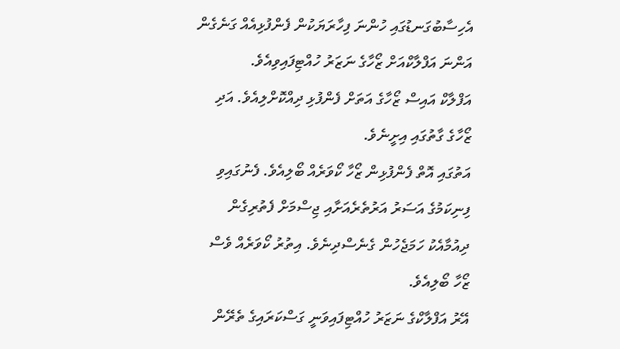އެހިސާބުގަނޑުގައި ހުންނަ ފިހާރަޔަކުން ފެންފުޅިއެއް ގަނެގެން އަންނަ އަފްލާކްއަށް ޒޯހާގެ ނަޒަރު ހުއްޓިފައިވިއެވެ.
އަފްލާކް އައިސް ޒޯހާގެ އަތަށް ފެންފުޅި ދިއްކޮށްލިއެވެ. އަދި ޒޯހާގެ ގާތުގައި އިށީނެވެ.
އަތުގައި އޮތް ފެންފުޅިން ޒޯހާ ކޯވަރެއް ބޯލިއެވެ. ފެނުގައިވި ފިނިކަމުގެ އަސަރު އަރުތެރެއަށާއި ޖިސްމަށް ފެތުރިގެން ދިއުމާއެކު ހަމަޖެހުން ގެނެސްދިނެވެ. އިތުރު ކޯވަރެއް ވެސް ޒޯހާ ބޯލިއެވެ.
އޭރު އަފްލާކްގެ ނަޒަރު ހުއްޓިފައިވަނީ ގަސްކަރައިގެ ތެރޭން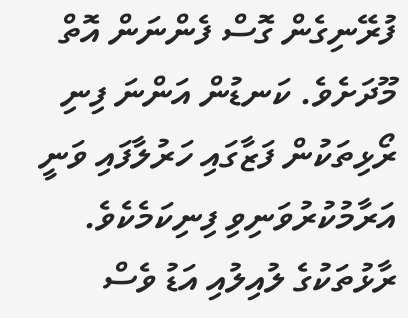ފުރޭނިގެން ގޮސް ފެންނަން އޮތް މޫދަށެވެ. ކަނޑުން އަންނަ ފިނި ރޯޅިތަކުން ފަޒާގައި ހަރުލާފައި ވަނީ އަރާމުކުރުވަނިވި ފިނިކަމެކެވެ. ރާޅުތަކުގެ ލުއިލުއި އަޑު ވެސް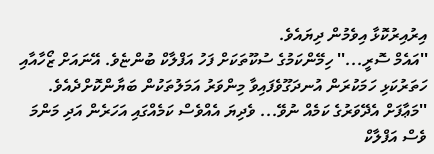އިރުއިރުކޮޅާ އިވެމުން ދިޔައެވެ.
''އައެމް ސޮރީ...'' ހިމޭންކަމުގެ ސުކޫތަކަށް ފަހު އަފްލާކް ބުންޏެވެ. އޭނައަށް ޒޯހާއާއި ހަތަރުކަޅި ހަމަކުރަން އުނދަގޫވެފައިވާ މިންވަރު އަމަލުތަކުން ބަޔާންކޮށްދެއެވެ.
''މަޢާފަށް އެދޭވަރުގެ ކަމެއް ނުވޭ... ވެދިޔަ އެއްވެސް ކަމެއްގައި އަހަރެން އަދި މަންމަ ވެސް އަފްލާކް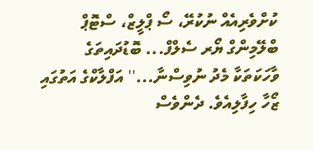ކުށްވެރިއެއް ނުކުރޭ، ސޯ ޕްލީޒް، ސްޓޮޕް ބްލޭމިންގް ޔޯރ ސެލްފް... ބޮޑުދައިތަގެ ވާހަކަތަކާ މެދު ނުވިސްނާ...'' އަފްލާކްގެ އަތުގައި ޒޯހާ ހިފާލިއެވެ. ދެންވެސް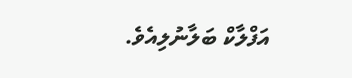އަފްލާކް ބަލާނުލިއެވެ.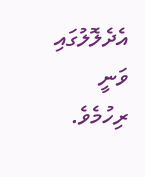އެދެލޮލުގައި ވަނީ ރިހުމެވެ.